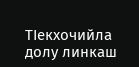ТIекхочийла долу линкаш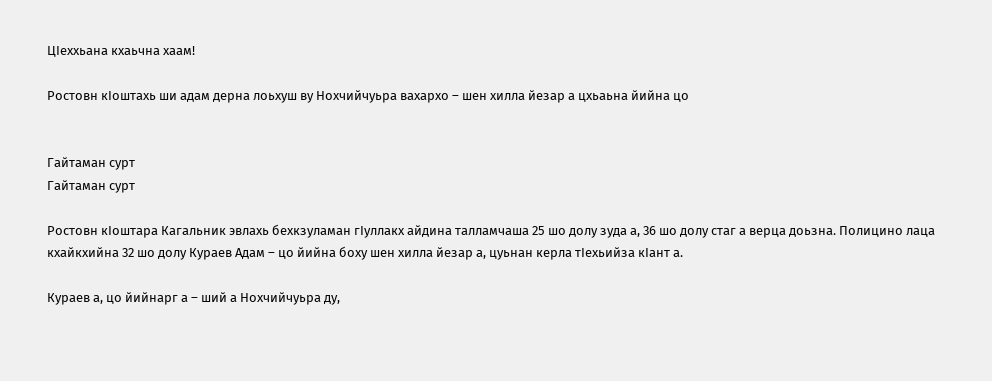ЦIеххьана кхаьчна хаам!

Ростовн кIоштахь ши адам дерна лоьхуш ву Нохчийчуьра вахархо – шен хилла йезар а цхьаьна йийна цо


Гайтаман сурт
Гайтаман сурт

Ростовн кIоштара Кагальник эвлахь бехкзуламан гIуллакх айдина талламчаша 25 шо долу зуда а, 36 шо долу стаг а верца доьзна. Полицино лаца кхайкхийна 32 шо долу Кураев Адам – цо йийна боху шен хилла йезар а, цуьнан керла тIехьийза кIант а.

Кураев а, цо йийнарг а – ший а Нохчийчуьра ду,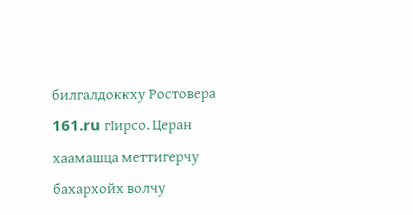билгалдоккху Ростовера 161.ru гIирсо. Церан хаамашца меттигерчу бахархойх волчу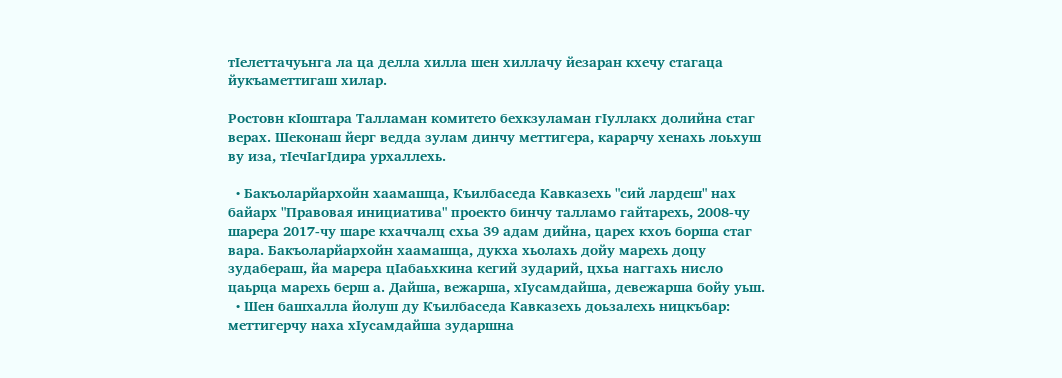тIелеттачуьнга ла ца делла хилла шен хиллачу йезаран кхечу стагаца йукъаметтигаш хилар.

Ростовн кIоштара Талламан комитето бехкзуламан гIуллакх долийна стаг верах. Шеконаш йерг ведда зулам динчу меттигера, карарчу хенахь лоьхуш ву иза, тIечIагIдира урхаллехь.

  • Бакъоларйархойн хаамашца, Къилбаседа Кавказехь "сий лардеш" нах байарх "Правовая инициатива" проекто бинчу талламо гайтарехь, 2008-чу шарера 2017-чу шаре кхаччалц схьа 39 адам дийна, царех кхоъ борша стаг вара. Бакъоларйархойн хаамашца, дукха хьолахь дойу марехь доцу зудабераш, йа марера цIабаьхкина кегий зударий, цхьа наггахь нисло цаьрца марехь берш а. Дайша, вежарша, хIусамдайша, девежарша бойу уьш.
  • Шен башхалла йолуш ду Къилбаседа Кавказехь доьзалехь ницкъбар: меттигерчу наха хIусамдайша зударшна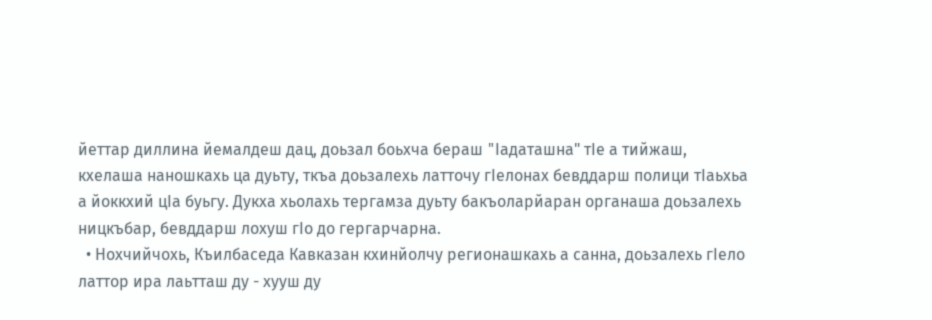йеттар диллина йемалдеш дац, доьзал боьхча бераш "Iадаташна" тIе а тийжаш, кхелаша наношкахь ца дуьту, ткъа доьзалехь латточу гIелонах бевддарш полици тIаьхьа а йоккхий цIа буьгу. Дукха хьолахь тергамза дуьту бакъоларйаран органаша доьзалехь ницкъбар, бевддарш лохуш гIо до гергарчарна.
  • Нохчийчохь, Къилбаседа Кавказан кхинйолчу регионашкахь а санна, доьзалехь гIело латтор ира лаьтташ ду - хууш ду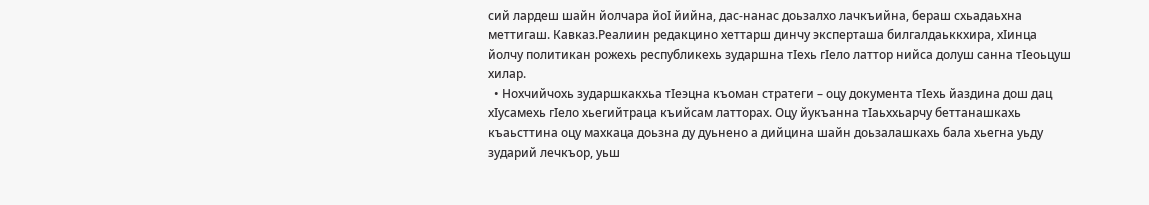сий лардеш шайн йолчара йоI йийна, дас-нанас доьзалхо лачкъийна, бераш схьадаьхна меттигаш. Кавказ.Реалиин редакцино хеттарш динчу эксперташа билгалдаьккхира, хIинца йолчу политикан рожехь республикехь зударшна тIехь гIело латтор нийса долуш санна тIеоьцуш хилар.
  • Нохчийчохь зударшкакхьа тIеэцна къоман стратеги – оцу документа тIехь йаздина дош дац хIусамехь гIело хьегийтраца къийсам латторах. Оцу йукъанна тIаьххьарчу беттанашкахь къаьсттина оцу махкаца доьзна ду дуьнено а дийцина шайн доьзалашкахь бала хьегна уьду зударий лечкъор, уьш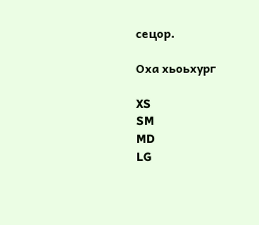сецор.

Оха хьоьхург

XS
SM
MD
LG